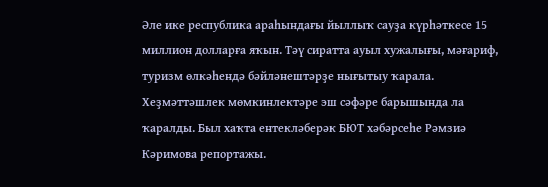Әле ике республика араһындағы йыллыҡ сауҙа күрһәткесе 15 миллион долларға яҡын. Тәү сиратта ауыл хужалығы, мәғариф, туризм өлкәһендә бәйләнештәрҙе нығытыу ҡарала. Хеҙмәттәшлек мөмкинлектәре эш сәфәре барышында ла ҡаралды. Был хаҡта ентекләберәк БЮТ хәбәрсеһе Рәмзиә Кәримова репортажы.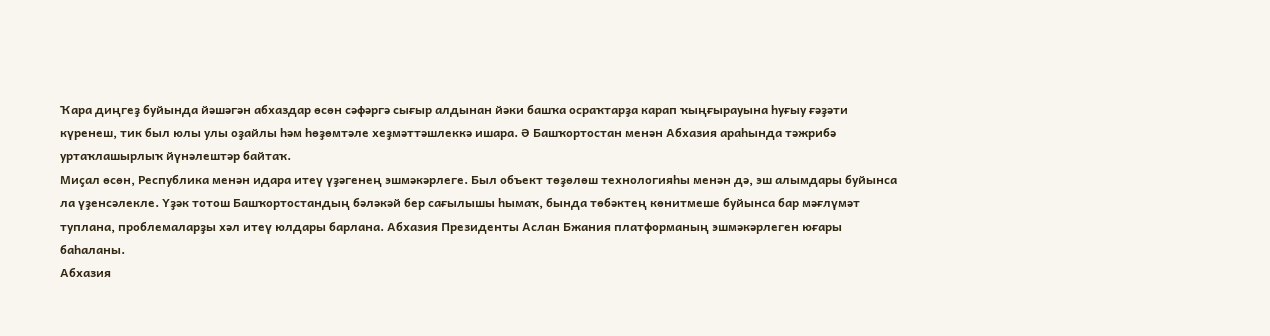Ҡара диңгеҙ буйында йәшәгән абхаздар өсөн сәфәргә сығыр алдынан йәки башҡа осраҡтарҙа карап ҡыңғырауына һуғыу ғәҙәти күренеш, тик был юлы улы оҙайлы һәм һөҙөмтәле хеҙмәттәшлеккә ишара. Ә Башҡортостан менән Абхазия араһында тәжрибә уртаҡлашырлыҡ йүнәлештәр байтаҡ.
Миҫал өсөн, Республика менән идара итеү үҙәгенең эшмәкәрлеге. Был объект төҙөлөш технологияһы менән дә, эш алымдары буйынса ла үҙенсәлекле. Үҙәк тотош Башҡортостандың бәләкәй бер сағылышы һымаҡ, бында төбәктең көнитмеше буйынса бар мәғлүмәт туплана, проблемаларҙы хәл итеү юлдары барлана. Абхазия Президенты Аслан Бжания платформаның эшмәкәрлеген юғары баһаланы.
Абхазия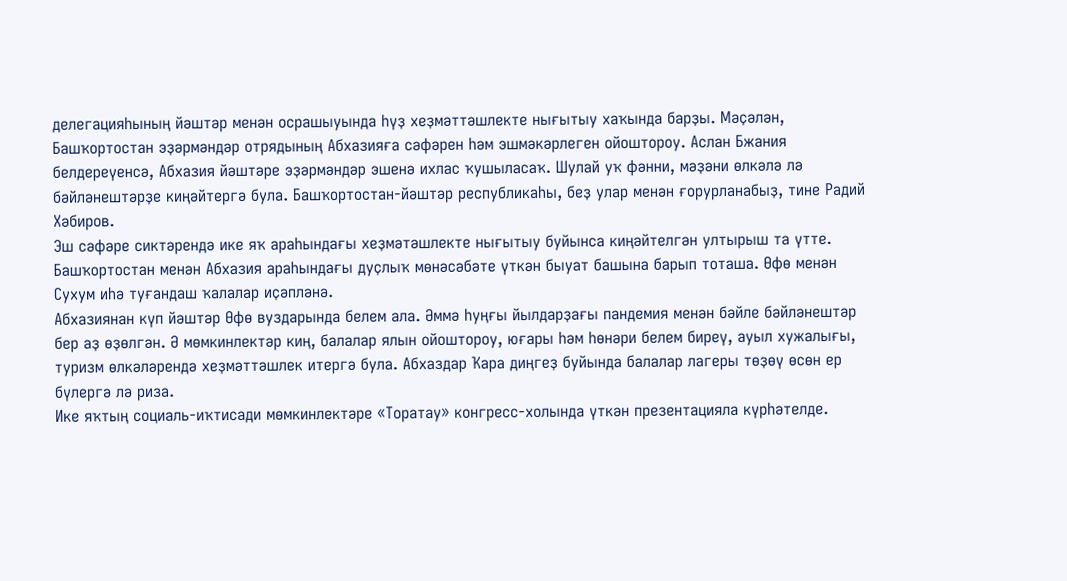делегацияһының йәштәр менән осрашыуында һүҙ хеҙмәттәшлекте нығытыу хаҡында барҙы. Мәҫәлән, Башҡортостан эҙәрмәндәр отрядының Абхазияға сәфәрен һәм эшмәкәрлеген ойоштороу. Аслан Бжания белдереүенсә, Абхазия йәштәре эҙәрмәндәр эшенә ихлас ҡушыласаҡ. Шулай уҡ фәнни, мәҙәни өлкәлә лә бәйләнештәрҙе киңәйтергә була. Башҡортостан-йәштәр республикаһы, беҙ улар менән ғорурланабыҙ, тине Радий Хәбиров.
Эш сәфәре сиктәрендә ике яҡ араһындағы хеҙмәтәшлекте нығытыу буйынса киңәйтелгән ултырыш та үтте. Башҡортостан менән Абхазия араһындағы дуҫлыҡ мөнәсәбәте үткән быуат башына барып тоташа. Өфө менән Сухум иһә туғандаш ҡалалар иҫәпләнә.
Абхазиянан күп йәштәр Өфө вуздарында белем ала. Әммә һуңғы йылдарҙағы пандемия менән бәйле бәйләнештәр бер аҙ өҙөлгән. Ә мөмкинлектәр киң, балалар ялын ойоштороу, юғары һәм һөнәри белем биреү, ауыл хужалығы, туризм өлкәләрендә хеҙмәттәшлек итергә була. Абхаздар Ҡара диңгеҙ буйында балалар лагеры төҙөү өсөн ер бүлергә лә риза.
Ике яҡтың социаль-иҡтисади мөмкинлектәре «Торатау» конгресс-холында үткән презентацияла күрһәтелде.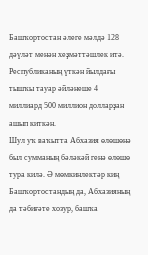Башҡортостан әлеге мәлдә 128 дәүләт менән хеҙмәттәшлек итә. Республиканың үткән йылдағы тышҡы тауар әйләнеше 4 миллиард 500 миллион долларҙан ашып киткән.
Шул уҡ ваҡытта Абхазия өлөшөнә был сумманың бәләкәй генә өлөшө тура килә. Ә мөмкинлектәр киң Башҡортостандың да, Абхазияның да тәбиғәте хозур, башҡа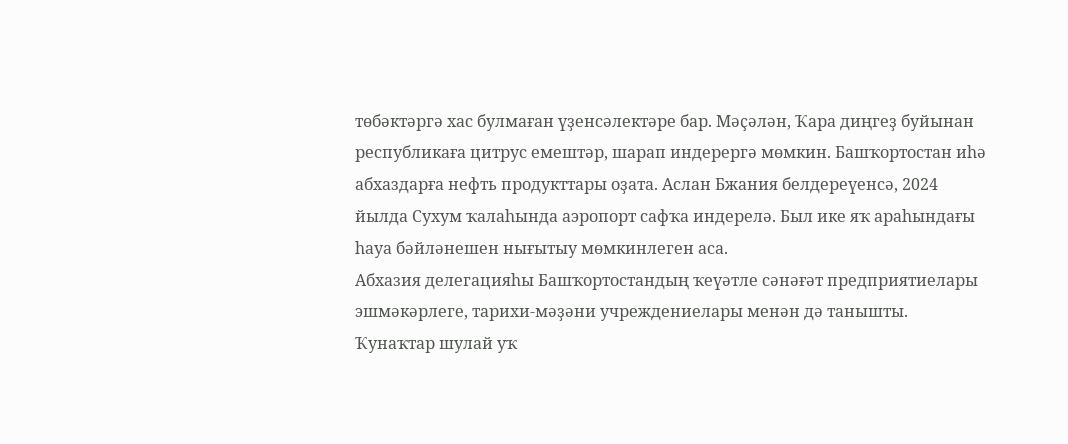төбәктәргә хас булмаған үҙенсәлектәре бар. Мәҫәлән, Ҡара диңгеҙ буйынан республикаға цитрус емештәр, шарап индерергә мөмкин. Башҡортостан иһә абхаздарға нефть продукттары оҙата. Аслан Бжания белдереүенсә, 2024 йылда Сухум ҡалаһында аэропорт сафҡа индерелә. Был ике яҡ араһындағы һауа бәйләнешен нығытыу мөмкинлеген аса.
Абхазия делегацияһы Башҡортостандың ҡеүәтле сәнәғәт предприятиелары эшмәкәрлеге, тарихи-мәҙәни учреждениелары менән дә танышты. Ҡунаҡтар шулай уҡ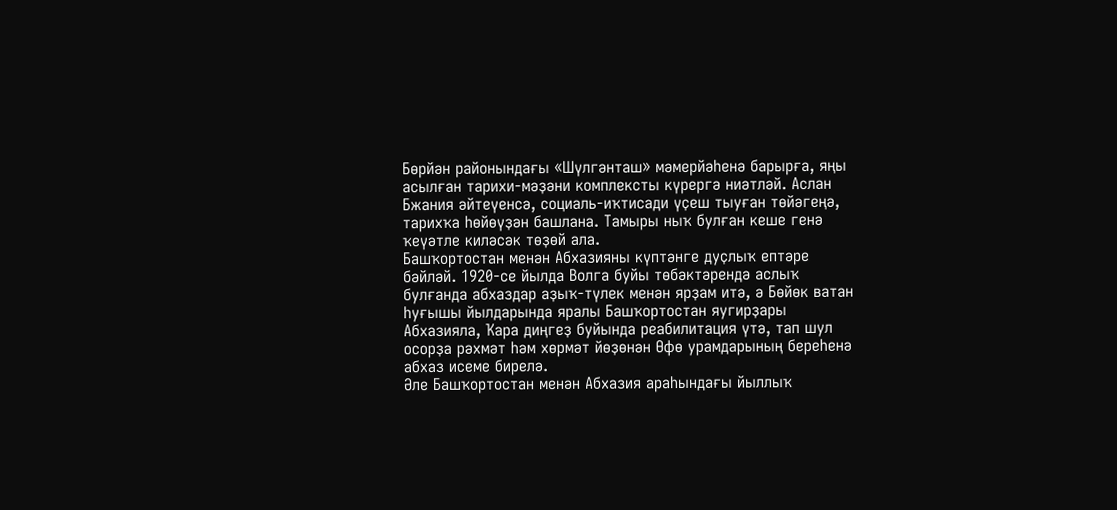Бөрйән районындағы «Шүлгәнташ» мәмерйәһенә барырға, яңы асылған тарихи-мәҙәни комплексты күрергә ниәтләй. Аслан Бжания әйтеүенсә, социаль-иҡтисади үҫеш тыуған төйәгеңә, тарихҡа һөйөүҙән башлана. Тамыры ныҡ булған кеше генә ҡеүәтле киләсәк төҙөй ала.
Башҡортостан менән Абхазияны күптәнге дуҫлыҡ ептәре бәйләй. 1920-се йылда Волга буйы төбәктәрендә аслыҡ булғанда абхаздар аҙыҡ-түлек менән ярҙам итә, ә Бөйөк ватан һуғышы йылдарында яралы Башҡортостан яугирҙары Абхазияла, Ҡара диңгеҙ буйында реабилитация үтә, тап шул осорҙа рәхмәт һәм хөрмәт йөҙөнән Өфө урамдарының береһенә абхаз исеме бирелә.
Әле Башҡортостан менән Абхазия араһындағы йыллыҡ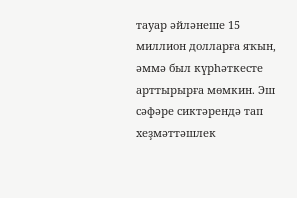тауар әйләнеше 15 миллион долларға яҡын, әммә был күрһәткесте арттырырға мөмкин. Эш сәфәре сиктәрендә тап хеҙмәттәшлек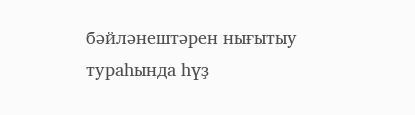бәйләнештәрен нығытыу тураһында һүҙ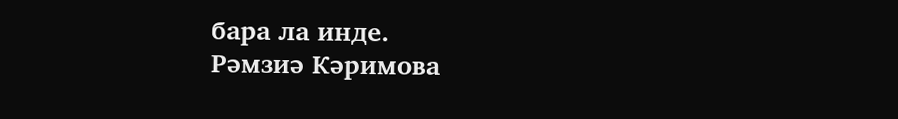бара ла инде.
Рәмзиә Кәримова